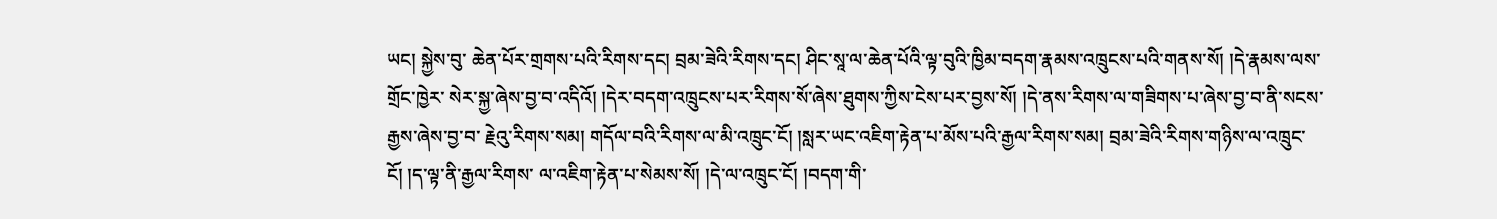ཡང། སྐྱེས་བུ་ ཆེན་པོར་གྲགས་པའི་རིགས་དང། བྲམ་ཟེའི་རིགས་དང། ཤིང་སཱ་ལ་ཆེན་པོའི་ལྟ་བུའི་ཁྱིམ་བདག་རྣམས་འཁྲུངས་པའི་གནས་སོ། །དེ་རྣམས་ལས་གྲོང་ཁྱེར་ སེར་སྐྱ་ཞེས་བྱ་བ་འདིའོ། །དེར་བདག་འཁྲུངས་པར་རིགས་སོ་ཞེས་ཐུགས་ཀྱིས་ངེས་པར་བྱས་སོ། །དེ་ནས་རིགས་ལ་གཟིགས་པ་ཞེས་བྱ་བ་ནི་སངས་རྒྱས་ཞེས་བྱ་བ་ རྗེའུ་རིགས་སམ། གདོལ་བའི་རིགས་ལ་མི་འཁྲུང་ངོ། །སླར་ཡང་འཇིག་རྟེན་པ་མོས་པའི་རྒྱལ་རིགས་སམ། བྲམ་ཟེའི་རིགས་གཉིས་ལ་འཁྲུང་ངོ། །ད་ལྟ་ནི་རྒྱལ་རིགས་ ལ་འཇིག་རྟེན་པ་སེམས་སོ། །དེ་ལ་འཁྲུང་ངོ། །བདག་གི་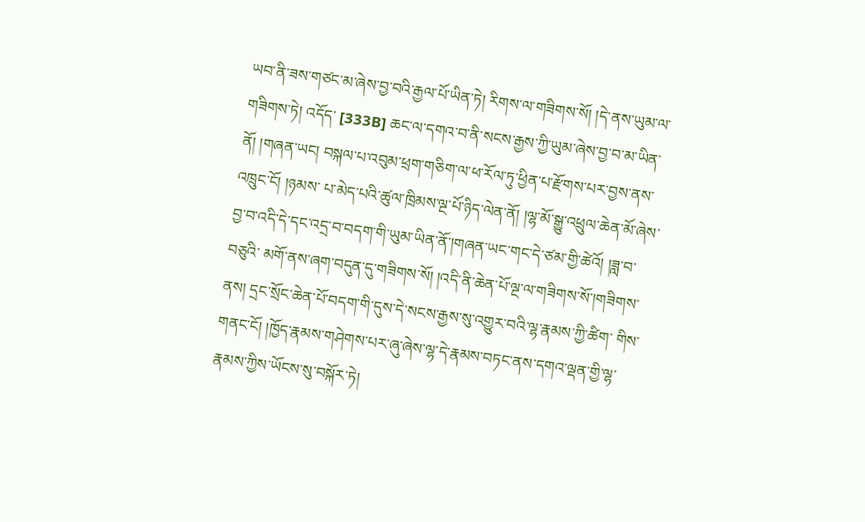ཡབ་ནི་ཟས་གཙང་མ་ཞེས་བྱ་བའི་རྒྱལ་པོ་ཡིན་ཏེ། རིགས་ལ་གཟིགས་སོ། །དེ་ནས་ཡུམ་ལ་གཟིགས་ཏེ། འདོད་ [333B] ཆང་ལ་དགའ་བ་ནི་སངས་རྒྱས་ཀྱི་ཡུམ་ཞེས་བྱ་བ་མ་ཡིན་ནོ། །གཞན་ཡང། བསྐལ་པ་འབུམ་ཕྲག་གཅིག་ལ་ཕ་རོལ་ཏུ་ཕྱིན་པ་རྫོགས་པར་བྱས་ནས་འཁྲུང་ངོ། །ཉམས་ པ་མེད་པའི་ཚུལ་ཁྲིམས་ལྔ་པོ་ཉིད་ལེན་ནོ། །ལྷ་མོ་སྒྱུ་འཕྲུལ་ཆེན་མོ་ཞེས་བྱ་བ་འདི་དེ་དང་འདྲ་བ་བདག་གི་ཡུམ་ཡིན་ནོ་།གཞན་ཡང་གང་དེ་ཙམ་གྱི་ཚེའོ། །ཟླ་བ་བཅུའི་ མགོ་ནས་ཞག་བདུན་དུ་གཟིགས་སོ། །འདི་ནི་ཆེན་པོ་ལྔ་ལ་གཟིགས་སོ་།གཟིགས་ནས། དྲང་སྲོང་ཆེན་པོ་བདག་གི་དུས་དེ་སངས་རྒྱས་སུ་འགྱུར་བའི་ལྷ་རྣམས་ཀྱི་ཚིག་ གིས་གནང་ངོ། །ཁྱོད་རྣམས་གཤེགས་པར་ཞུ་ཞེས་ལྷ་དེ་རྣམས་བཏང་ནས་དགའ་ལྡན་གྱི་ལྷ་རྣམས་ཀྱིས་ཡོངས་སུ་བསྐོར་ཏེ།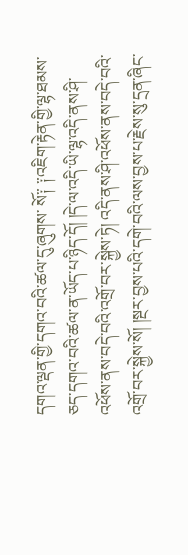དགའ་ལྡན་གྱི་དགའ་བའི་ཚལ་དུ་ཞུགས་ སོ༑ ༑འཇིག་རྟེན་གྱི་ལྷ་ཐམས་ཅད་དགའ་བའི་ཚལ་ན་ཡོད་པ་ཉིད་དོ། །དེ་ལ་འདི་ཡི་ལྷ་འདི་ནས་ཤི་འཕོས་ནས་བདེ་བའི་འགྲོ་བར་སྐྱེས་ཏེ། འདི་ནས་ཤི་འཕོས་ནས་བདེ་བའི་ འགྲོ་བར་སྐྱེས་སོ། །སྔར་བྱས་པའི་དགེ་བའི་ལས་བྱས་པ་རྗེས་སུ་དྲན་ཞིང་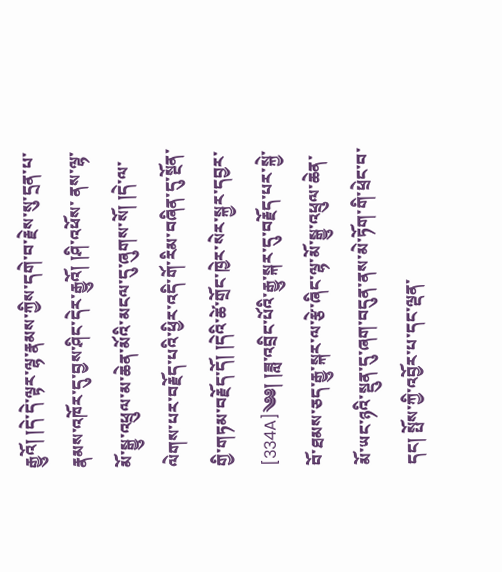རྒྱུའོ། །དེ་དེ་ལྟར་ལྷ་རྣམས་ཀྱིས་དགེ་བ་རྗེས་སུ་དྲན་པ་རྣམས་འཁོར་དུ་བྱས་ཤིང་དེར་རྒྱུའོ། །ཤི་འཕོས་ ནས་ལྷ་མོ་སྒྱུ་འཕྲུལ་མ་ཆེན་མོའི་མངལ་དུ་ཞུགས་སོ། །དེ་ལ་ལེགས་པར་བརྗོད་པའི་ཕྱིར་འདི་གོ་རིམ་བཞིན་དུ་སྔོན་གྱི་གཏམ་བརྗོད་དོ། །དེའི་ཚེ་གྲོང་ཁྱེར་སེར་སྐྱར་དབྱར་ [334A]༄༅། །ཟླ་འབྲིང་པོའི་རྒྱུ་སྐར་དུ་བརྗོད་པར་སྐྱེ་བོ་ཐམས་ཅད་རྒྱུ་སྐར་ལ་རྩེ་ཞིང་ལྷ་མོ་སྒྱུ་འཕྲུལ་ཆེན་མོ་ཡང་ཉའི་སྡུན་དུ་ཞག་བདུན་ནས་མེ་ཏོག་གི་ཕྲེང་བ་ དང། སྤོས་ཀྱི་འབྱོར་པ་དང་ལྡན་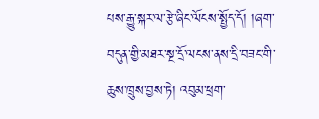པས་རྒྱུ་སྐར་ལ་རྩེ་ཞིང་ལོངས་སྤྱོད་དོ། །ཞག་བདུན་གྱི་མཐར་སྔ་དྲོ་ལངས་ནས་དྲི་བཟང་གི་ཆུས་ཁྲུས་བྱས་ཏེ། འབུམ་ཕྲག་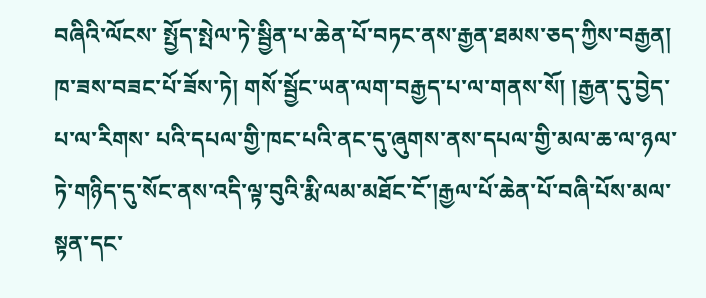བཞིའི་ལོངས་ སྤྱོད་སྤེལ་ཏེ་སྦྱིན་པ་ཆེན་པོ་བཏང་ནས་རྒྱན་ཐམས་ཅད་ཀྱིས་བརྒྱན། ཁ་ཟས་བཟང་པོ་ཟོས་ཏེ། གསོ་སྦྱོང་ཡན་ལག་བརྒྱད་པ་ལ་གནས་སོ། །རྒྱན་དུ་བྱེད་པ་ལ་རིགས་ པའི་དཔལ་གྱི་ཁང་པའི་ནང་དུ་ཞུགས་ནས་དཔལ་གྱི་མལ་ཆ་ལ་ཉལ་ཏེ་གཉིད་དུ་སོང་ནས་འདི་ལྟ་བུའི་རྨི་ལམ་མཐོང་ངོ་།རྒྱལ་པོ་ཆེན་པོ་བཞི་པོས་མལ་སྟན་དང་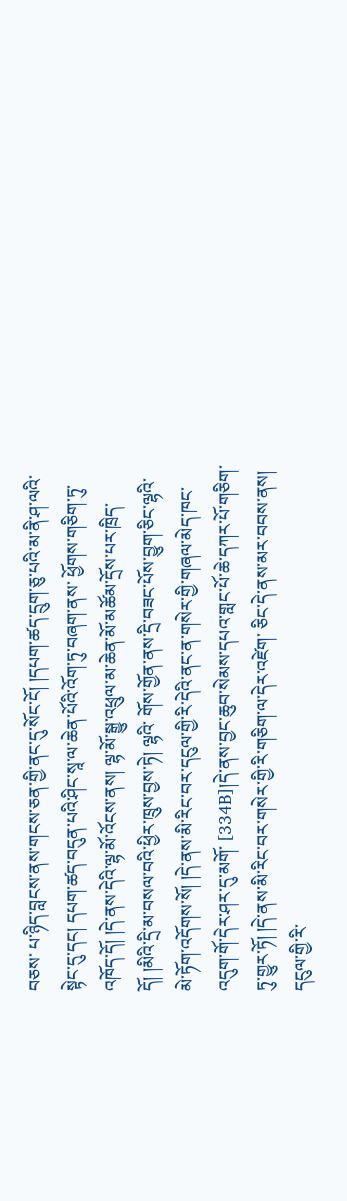བཅས་ པ་ཉིད་བླངས་ནས་གངས་ཅན་གྱི་ནང་དུ་སོང་ངོ། །དཔག་ཚད་དྲུག་ཅུ་པའི་མ་ནི་ཤ་ལའི་སྟེང་དུ་དང། དཔག་ཚད་བདུན་པའི་ཤིང་སཱ་ལ་ཆེན་པོའི་འོག་ཏུ་བཞག་ནས་ ཕྱོགས་གཅིག་ཏུ་འཁོད་དོ། །དེ་ནས་དེའི་ལྷ་མོ་འོངས་ནས། ལྷ་མོ་སྒྱུ་འཕྲུལ་མ་ཆེན་མོ་མཚོམ་དྲོས་པར་ཁྲིད་དོ། །མིའི་དྲི་མ་བསལ་བའི་ཕྱིར་ཁྲུས་བྱས་ཏེ། ལྷའི་ གོས་གྱོན་ནས་དྲི་བཟང་པོས་བྱུག་ཅིང་ལྷའི་མེ་ཏོག་འདོགས་སོ། །དེ་ནས་མི་རིང་བར་དངུལ་གྱི་རི་དེའི་ནང་ན་གསེར་གྱི་གཞལ་མེད་ཁང་འདུག་གོ་དེར་ཤར་དུ་མགོ་ [334B]།དེ་ནས་བྱང་ཆུབ་སེམས་དཔའ་གླང་པོ་ཆེ་དཀར་པོ་གཅིག་ཏུ་གྱུར་ཏོ། །དེ་ནས་མི་རིང་བར་གསེར་གྱི་རི་གཅིག་ལ་དེར་འཛེག་ ཅིང་དེ་ནས་མར་བབས་ནས། དངུལ་གྱི་རི་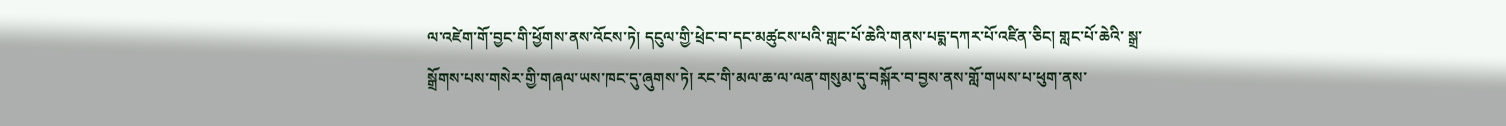ལ་འཛེག་གོ་བྱང་གི་ཕྱོགས་ནས་འོངས་ཏེ། དངུལ་གྱི་ཕྲེང་བ་དང་མཚུངས་པའི་གླང་པོ་ཆེའི་གནས་པདྨ་དཀར་པོ་འཛིན་ཅིང། གླང་པོ་ཆེའི་ སྒྲ་སྒྲོགས་པས་གསེར་གྱི་གཞལ་ཡས་ཁང་དུ་ཞུགས་ཏེ། རང་གི་མལ་ཆ་ལ་ལན་གསུམ་དུ་བསྐོར་བ་བྱས་ནས་གློ་གཡས་པ་ཕུག་ནས་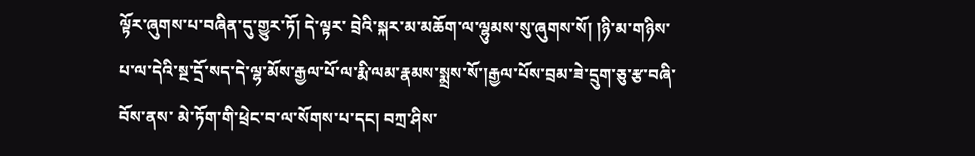ལྟོར་ཞུགས་པ་བཞིན་དུ་གྱུར་ཏོ། དེ་ལྟར་ བྲེའི་སྐར་མ་མཆོག་ལ་ལྷུམས་སུ་ཞུགས་སོ། །ཉི་མ་གཉིས་པ་ལ་དེའི་སྔ་དྲོ་སད་དེ་ལྷ་མོས་རྒྱལ་པོ་ལ་རྨི་ལམ་རྣམས་སྨྲས་སོ་།རྒྱལ་པོས་བྲམ་ཟེ་དྲུག་ཅུ་རྩ་བཞི་བོས་ནས་ མེ་ཏོག་གི་ཕྲེང་བ་ལ་སོགས་པ་དང། བཀྲ་ཤིས་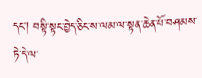དང། བསྟི་སྟང་བྱེད་ཅིང་ས་ལམ་ལ་སྟན་ཆེན་པོ་བཤམས་ཏེ་དེ་ལ་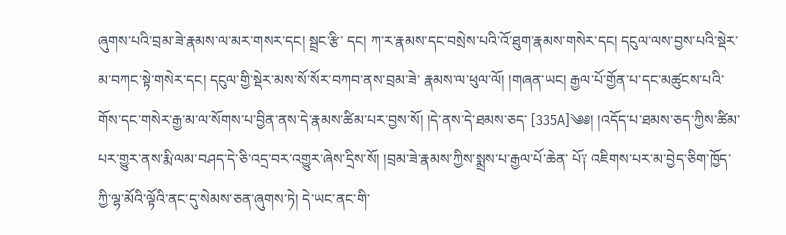ཞུགས་པའི་བྲམ་ཟེ་རྣམས་ལ་མར་གསར་དང། སྦྲང་རྩི་ དང། ཀ་ར་རྣམས་དང་བསྲེས་པའི་འོ་ཐུག་རྣམས་གསེར་དང། དངུལ་ལས་བྱས་པའི་སྡེར་མ་བཀང་སྟེ་གསེར་དང། དངུལ་གྱི་སྡེར་མས་སོ་སོར་བཀབ་ནས་བྲམ་ཟེ་ རྣམས་ལ་ཕུལ་ལོ། །གཞན་ཡང། རྒྱལ་པོ་གྱོན་པ་དང་མཚུངས་པའི་གོས་དང་གསེར་རྒྱ་མ་ལ་སོགས་པ་བྱིན་ནས་དེ་རྣམས་ཚིམ་པར་བྱས་སོ། །དེ་ནས་དེ་ཐམས་ཅད་ [335A]༄༅། །འདོད་པ་ཐམས་ཅད་ཀྱིས་ཚིམ་པར་གྱུར་ནས་རྨི་ལམ་བཤད་དེ་ཅི་འདྲ་བར་འགྱུར་ཞེས་དྲིས་སོ། །བྲམ་ཟེ་རྣམས་ཀྱིས་སྨྲས་པ་རྒྱལ་པོ་ཆེན་ པོ༑ འཇིགས་པར་མ་བྱེད་ཅིག་ཁྱོད་ཀྱི་ལྷ་མོའི་ལྟོའི་ནང་དུ་སེམས་ཅན་ཞུགས་ཏེ། དེ་ཡང་ནང་གི་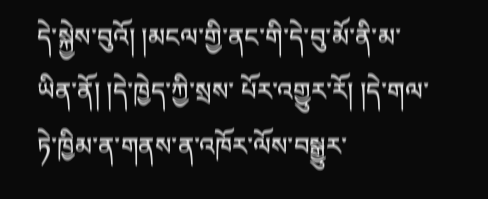དེ་སྐྱེས་བུའོ། །མངལ་གྱི་ནང་གི་དེ་བུ་མོ་ནི་མ་ཡིན་ནོ། །དེ་ཁྱེད་ཀྱི་སྲས་ པོར་འགྱུར་རོ། །དེ་གལ་ཏེ་ཁྱིམ་ན་གནས་ན་འཁོར་ལོས་བསྒྱུར་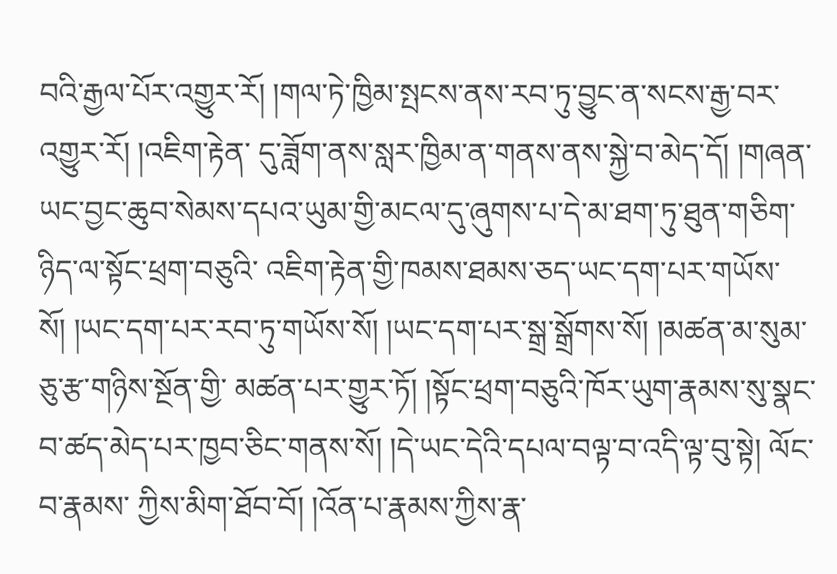བའི་རྒྱལ་པོར་འགྱུར་རོ། །གལ་ཏེ་ཁྱིམ་སྤངས་ནས་རབ་ཏུ་བྱུང་ན་སངས་རྒྱ་བར་འགྱུར་རོ། །འཇིག་རྟེན་ དུ་ཟློག་ནས་སླར་ཁྱིམ་ན་གནས་ནས་སྐྱེ་བ་མེད་དོ། །གཞན་ཡང་བྱང་ཆུབ་སེམས་དཔའ་ཡུམ་གྱི་མངལ་དུ་ཞུགས་པ་དེ་མ་ཐག་ཏུ་ཐུན་གཅིག་ཉིད་ལ་སྟོང་ཕྲག་བཅུའི་ འཇིག་རྟེན་གྱི་ཁམས་ཐམས་ཅད་ཡང་དག་པར་གཡོས་སོ། །ཡང་དག་པར་རབ་ཏུ་གཡོས་སོ། །ཡང་དག་པར་སྒྲ་སྒྲོགས་སོ། །མཚན་མ་སུམ་ཅུ་རྩ་གཉིས་སྔོན་གྱི་ མཚན་པར་གྱུར་ཏོ། །སྟོང་ཕྲག་བཅུའི་ཁོར་ཡུག་རྣམས་སུ་སྣང་བ་ཚད་མེད་པར་ཁྱབ་ཅིང་གནས་སོ། །དེ་ཡང་དེའི་དཔལ་བལྟ་བ་འདི་ལྟ་བུ་སྟེ། ལོང་བ་རྣམས་ ཀྱིས་མིག་ཐོབ་བོ། །འོན་པ་རྣམས་ཀྱིས་རྣ་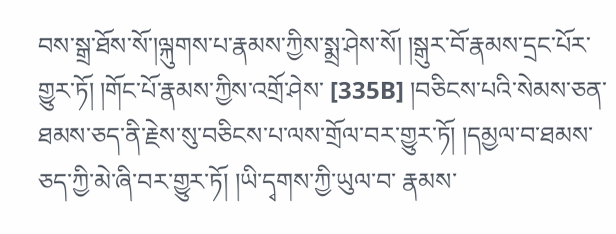བས་སྒྲ་ཐོས་སོ་།ལྐུགས་པ་རྣམས་ཀྱིས་སྨྲ་ཤེས་སོ། །སྒུར་བོ་རྣམས་དྲང་པོར་གྱུར་ཏོ། །གོང་པོ་རྣམས་ཀྱིས་འགྲོ་ཤེས་ [335B] །བཅིངས་པའི་སེམས་ཅན་ཐམས་ཅད་ནི་རྗེས་སུ་བཅིངས་པ་ལས་གྲོལ་བར་གྱུར་ཏོ། །དམྱལ་བ་ཐམས་ཅད་ཀྱི་མེ་ཞི་བར་གྱུར་ཏོ། །ཡི་དྭགས་ཀྱི་ཡུལ་བ་ རྣམས་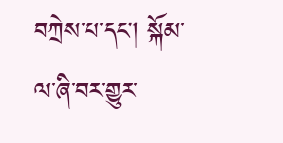བཀྲེས་པ་དང། སྐོམ་ལ་ཞི་བར་གྱུར་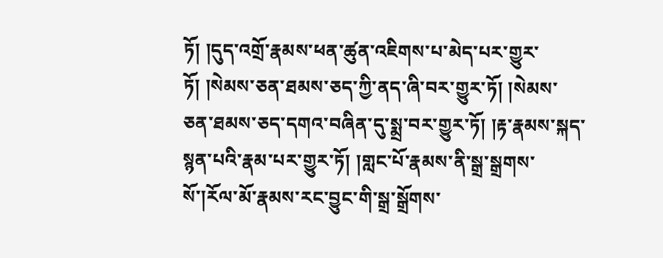ཏོ། །དུད་འགྲོ་རྣམས་ཕན་ཚུན་འཇིགས་པ་མེད་པར་གྱུར་ཏོ། །སེམས་ཅན་ཐམས་ཅད་ཀྱི་ནད་ཞི་བར་གྱུར་ཏོ། །སེམས་ ཅན་ཐམས་ཅད་དགའ་བཞིན་དུ་སྨྲ་བར་གྱུར་ཏོ། །རྟ་རྣམས་སྐད་སྙན་པའི་རྣམ་པར་གྱུར་ཏོ། །གླང་པོ་རྣམས་ནི་སྒྲ་སྒྲགས་སོ་།རོལ་མོ་རྣམས་རང་བྱུང་གི་སྒྲ་སྒྲོགས་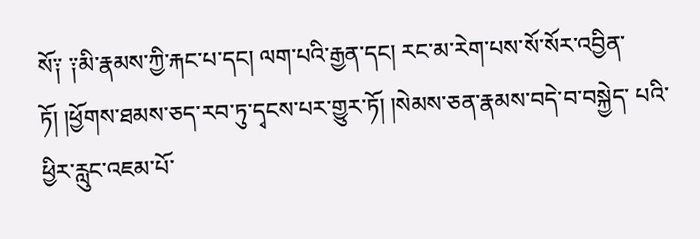སོ༑ ༑མི་རྣམས་ཀྱི་རྐང་པ་དང། ལག་པའི་རྒྱན་དང། རང་མ་རེག་པས་སོ་སོར་འབྱིན་ཏོ། །ཕྱོགས་ཐམས་ཅད་རབ་ཏུ་དྭངས་པར་གྱུར་ཏོ། །སེམས་ཅན་རྣམས་བདེ་བ་བསྐྱེད་ པའི་ཕྱིར་རླུང་འཇམ་པོ་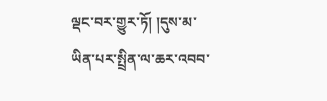ལྡང་བར་གྱུར་ཏོ། །དུས་མ་ཡིན་པར་སྤྲིན་ལ་ཆར་འབབ་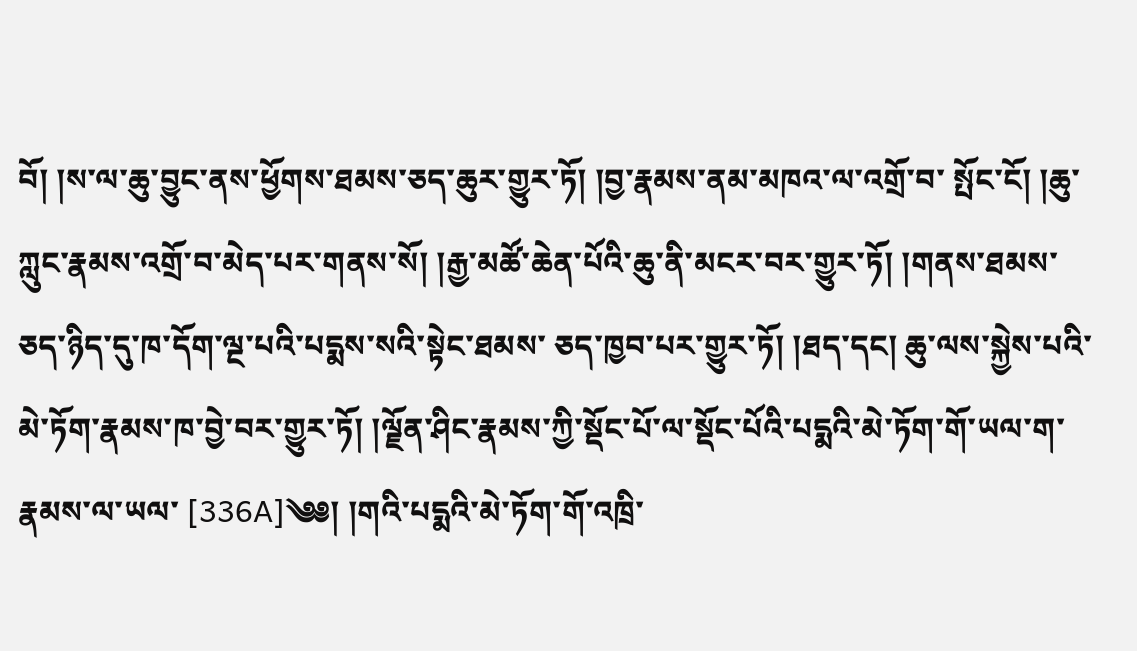བོ། །ས་ལ་ཆུ་བྱུང་ནས་ཕྱོགས་ཐམས་ཅད་ཆུར་གྱུར་ཏོ། །བྱ་རྣམས་ནམ་མཁའ་ལ་འགྲོ་བ་ སྤོང་ངོ། །ཆུ་ཀླུང་རྣམས་འགྲོ་བ་མེད་པར་གནས་སོ། །རྒྱ་མཚོ་ཆེན་པོའི་ཆུ་ནི་མངར་བར་གྱུར་ཏོ། །གནས་ཐམས་ཅད་ཉིད་དུ་ཁ་དོག་ལྔ་པའི་པདྨས་སའི་སྟེང་ཐམས་ ཅད་ཁྱབ་པར་གྱུར་ཏོ། །ཐད་དང། ཆུ་ལས་སྐྱེས་པའི་མེ་ཏོག་རྣམས་ཁ་བྱེ་བར་གྱུར་ཏོ། །ལྗོན་ཤིང་རྣམས་ཀྱི་སྡོང་པོ་ལ་སྡོང་པོའི་པདྨའི་མེ་ཏོག་གོ་ཡལ་ག་རྣམས་ལ་ཡལ་ [336A]༄༅། །གའི་པདྨའི་མེ་ཏོག་གོ་འཁྲི་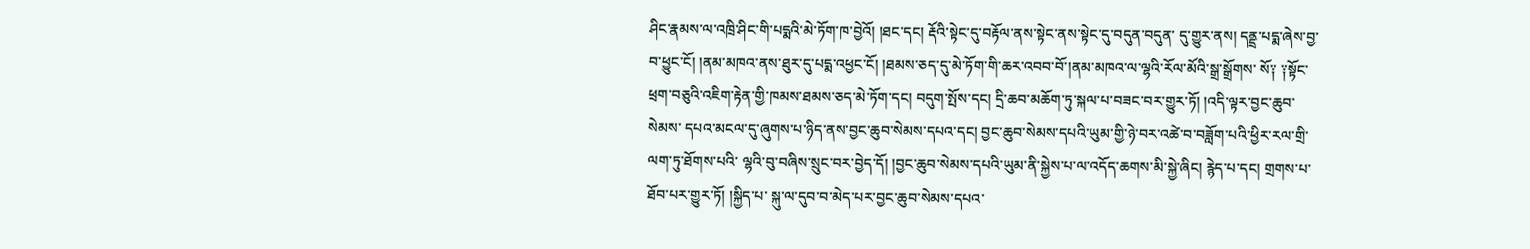ཤིང་རྣམས་ལ་འཁྲི་ཤིང་གི་པདྨའི་མེ་ཏོག་ཁ་བྱེའོ། །ཐང་དང། རྡོའི་སྟེང་དུ་བརྟོལ་ནས་སྟེང་ནས་སྟེང་དུ་བདུན་བདུན་ དུ་གྱུར་ནས། དནྡྲ་པདྨ་ཞེས་བྱ་བ་ཕྱུང་ངོ། །ནམ་མཁའ་ནས་ཐུར་དུ་པདྨ་འཕྱང་ངོ། །ཐམས་ཅད་དུ་མེ་ཏོག་གི་ཆར་འབབ་བོ་།ནམ་མཁའ་ལ་ལྷའི་རོལ་མོའི་སྒྲ་སྒྲོགས་ སོ༑ ༑སྟོང་ཕྲག་བཅུའི་འཇིག་རྟེན་གྱི་ཁམས་ཐམས་ཅད་མེ་ཏོག་དང། བདུག་སྤོས་དང། དྲི་ཆབ་མཆོག་ཏུ་སྐལ་པ་བཟང་བར་གྱུར་ཏོ། །འདི་ལྟར་བྱང་ཆུབ་སེམས་ དཔའ་མངལ་དུ་ཞུགས་པ་ཉིད་ནས་བྱང་ཆུབ་སེམས་དཔའ་དང། བྱང་ཆུབ་སེམས་དཔའི་ཡུམ་གྱི་ཉེ་བར་འཚེ་བ་བཟློག་པའི་ཕྱིར་རལ་གྲི་ལག་ཏུ་ཐོགས་པའི་ ལྷའི་བུ་བཞིས་སྲུང་བར་བྱེད་དོ། །བྱང་ཆུབ་སེམས་དཔའི་ཡུམ་ནི་སྐྱེས་པ་ལ་འདོད་ཆགས་མི་སྐྱེ་ཞིང། རྙེད་པ་དང། གྲགས་པ་ཐོབ་པར་གྱུར་ཏོ། །སྐྱིད་པ་ སྐུ་ལ་དུབ་བ་མེད་པར་བྱང་ཆུབ་སེམས་དཔའ་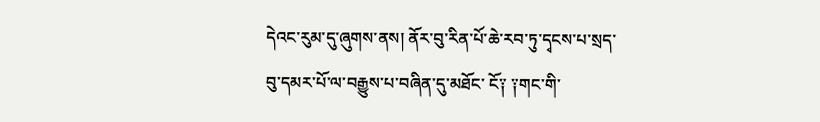དེའང་རུམ་དུ་ཞུགས་ནས། ནོར་བུ་རིན་པོ་ཆེ་རབ་ཏུ་དྭངས་པ་སྲད་བུ་དམར་པོ་ལ་བརྒྱུས་པ་བཞིན་དུ་མཐོང་ ངོ༑ ༑གང་གི་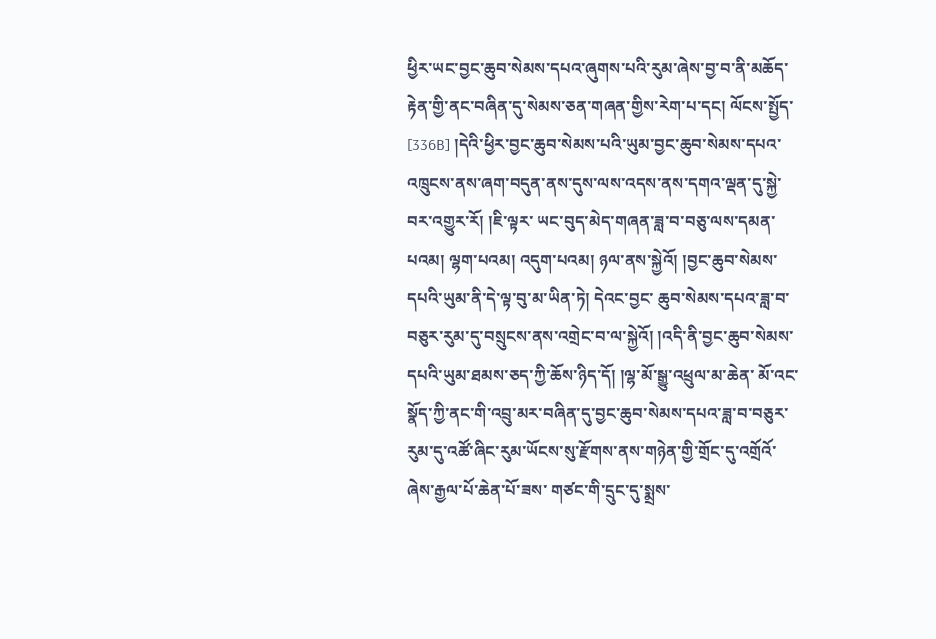ཕྱིར་ཡང་བྱང་ཆུབ་སེམས་དཔའ་ཞུགས་པའི་རུམ་ཞེས་བྱ་བ་ནི་མཆོད་རྟེན་གྱི་ནང་བཞིན་དུ་སེམས་ཅན་གཞན་གྱིས་རེག་པ་དང། ལོངས་སྤྱོད་ [336B] །དེའི་ཕྱིར་བྱང་ཆུབ་སེམས་པའི་ཡུམ་བྱང་ཆུབ་སེམས་དཔའ་འཁྲུངས་ནས་ཞག་བདུན་ནས་དུས་ལས་འདས་ནས་དགའ་ལྡན་དུ་སྐྱེ་བར་འགྱུར་རོ། །ཇི་ལྟར་ ཡང་བུད་མེད་གཞན་ཟླ་བ་བཅུ་ལས་དམན་པའམ། ལྷག་པའམ། འདུག་པའམ། ཉལ་ནས་སྐྱེའོ། །བྱང་ཆུབ་སེམས་དཔའི་ཡུམ་ནི་དེ་ལྟ་བུ་མ་ཡིན་ཏེ། དེའང་བྱང་ ཆུབ་སེམས་དཔའ་ཟླ་བ་བཅུར་རུམ་དུ་བསྲུངས་ནས་འགྲེང་བ་ལ་སྐྱེའོ། །འདི་ནི་བྱང་ཆུབ་སེམས་དཔའི་ཡུམ་ཐམས་ཅད་ཀྱི་ཆོས་ཉིད་དོ། །ལྷ་མོ་སྒྱུ་འཕྲུལ་མ་ཆེན་ མོ་འང་སྣོད་ཀྱི་ནང་གི་འབྲུ་མར་བཞིན་དུ་བྱང་ཆུབ་སེམས་དཔའ་ཟླ་བ་བཅུར་རུམ་དུ་འཚོ་ཞིང་རུམ་ཡོངས་སུ་རྫོགས་ནས་གཉེན་གྱི་གྲོང་དུ་འགྲོའོ་ཞེས་རྒྱལ་པོ་ཆེན་པོ་ཟས་ གཙང་གི་དྲུང་དུ་སྨྲས་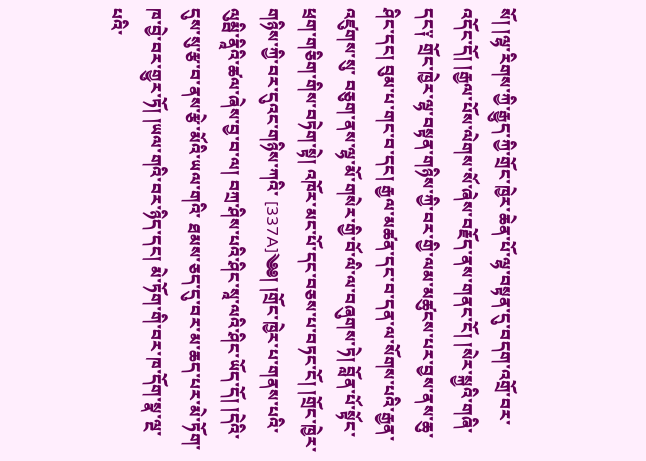སོ། །ལྷ་རིགས་ཀྱི་རྒྱུད་ཀྱི་གྲོང་ཁྱེར་ཆེན་པོ་ལྷ་བསྟན་དུ་བདག་འགྲོ་བར་འདོང་དོ། །རྒྱལ་པོས་ལེགས་སོ་ཞེས་བརྗོད་ནས་གནང་ངོ། །སེར་སྐྱའི་གཞི་ དང༑ གྲོང་ཁྱེར་ལྷ་བསྟན་གཉིས་ཀྱི་བར་གྱི་ལམ་མཚུངས་པར་བྱས་ནས་ཆུ་ཤིང་དང། བུམ་པ་གང་བ་དང། རྒྱལ་མཚན་དང་བ་དན་ལ་སོགས་པའི་རྒྱན་འཛུགས་སུ་ བཅུག་ནས་ལྷ་མོ་གསེར་གྱི་བོ་ལི་ལ་བཞུགས་ཏེ། བློན་པོ་སྟོང་ཕྲག་གཅིག་གིས་བཏེག་སྟེ། འཁོར་མང་པོ་དང་བཅས་པ་བཏང་ངོ། །གྲོང་ཁྱེར་གཉིས་ཀྱི་བར་དུའང་གཉིས་ཀའི་ [337A]༄༅། །གྲོང་ཁྱེར་པ་གནས་པའི་ལུམྦི་ནཱིའི་ཚལ་ཞེས་བྱ་བ་ལ། བཀྲ་ཤིས་པའི་ཤིང་སཱ་ལའི་ཤིང་ཡོད་དོ། །དེའི་དུས་སུ་རྩ་བ་ནས་རྩེ་མོའི་ཡལ་གའི་ ཐམས་ཅད་དུ་བར་མ་ཆད་པར་མེ་ཏོག་ཁ་བྱེ་བར་གྱུར་ཏོ། །ཡལ་གའི་བར་ཉིད་དང། མེ་ཏོག་གི་བར་ཁ་དོག་སྣ་ལྔ་པའི་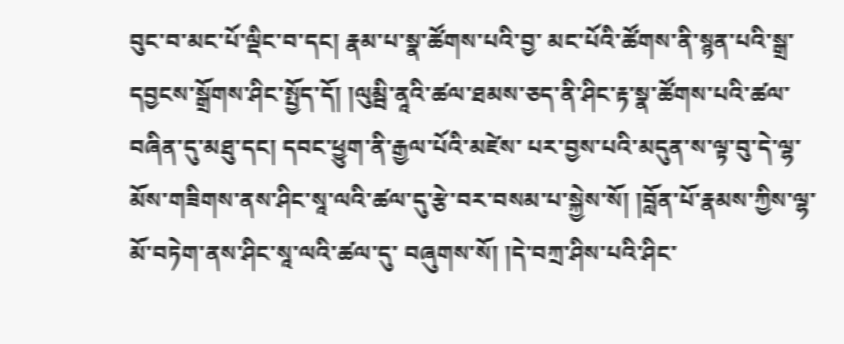བུང་བ་མང་པོ་ལྡིང་བ་དང། རྣམ་པ་སྣ་ཚོགས་པའི་བྱ་ མང་པོའི་ཚོགས་ནི་སྙན་པའི་སྒྲ་དབྱངས་སྒྲོགས་ཤིང་སྤྱོད་དོ། །ལུམྦི་ནཱའི་ཚལ་ཐམས་ཅད་ནི་ཤིང་རྟ་སྣ་ཚོགས་པའི་ཚལ་བཞིན་དུ་མཐུ་དང། དབང་ཕྱུག་ནི་རྒྱལ་པོའི་མཛེས་ པར་བྱས་པའི་མདུན་ས་ལྟ་བུ་དེ་ལྷ་མོས་གཟིགས་ནས་ཤིང་སཱ་ལའི་ཚལ་དུ་རྩེ་བར་བསམ་པ་སྐྱེས་སོ། །བློན་པོ་རྣམས་ཀྱིས་ལྷ་མོ་བཏེག་ནས་ཤིང་སཱ་ལའི་ཚལ་དུ་ བཞུགས་སོ། །དེ་བཀྲ་ཤིས་པའི་ཤིང་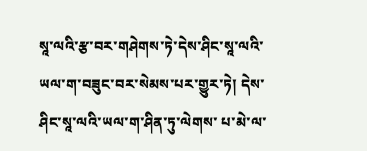སཱ་ལའི་རྩ་བར་གཤེགས་ཏེ་དེས་ཤིང་སཱ་ལའི་ཡལ་ག་བཟུང་བར་སེམས་པར་གྱུར་ཏེ། དེས་ཤིང་སཱ་ལའི་ཡལ་ག་ཤིན་ཏུ་ལེགས་ པ་མེ་ལ་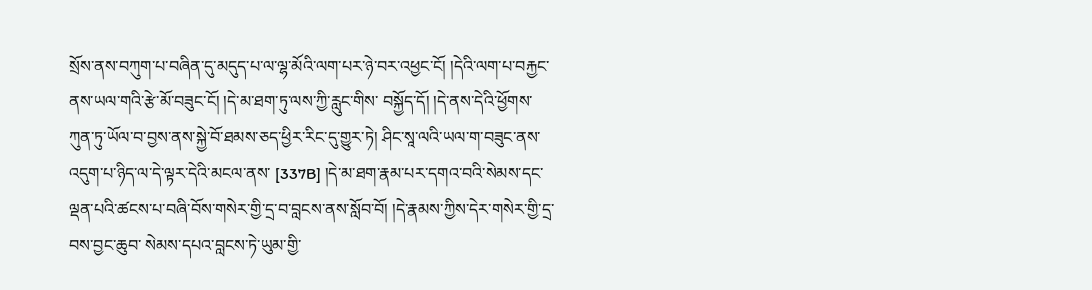སྲོས་ནས་བཀུག་པ་བཞིན་དུ་མདུད་པ་ལ་ལྷ་མོའི་ལག་པར་ཉེ་བར་འཕྱང་ངོ། །དེའི་ལག་པ་བརྐྱང་ནས་ཡལ་གའི་རྩེ་མོ་བཟུང་ངོ། །དེ་མ་ཐག་ཏུ་ལས་ཀྱི་རླུང་གིས་ བསྐྱོད་དོ། །དེ་ནས་དེའི་ཕྱོགས་ཀུན་ཏུ་ཡོལ་བ་བྱས་ནས་སྐྱེ་བོ་ཐམས་ཅད་ཕྱིར་རིང་དུ་གྱུར་ཏེ། ཤིང་སཱ་ལའི་ཡལ་ག་བཟུང་ནས་འདུག་པ་ཉིད་ལ་དེ་ལྟར་དེའི་མངལ་ནས་ [337B] །དེ་མ་ཐག་རྣམ་པར་དགའ་བའི་སེམས་དང་ལྡན་པའི་ཚངས་པ་བཞི་བོས་གསེར་གྱི་དྲ་བ་བླངས་ནས་སློབ་བོ། །དེ་རྣམས་ཀྱིས་དེར་གསེར་གྱི་དྲ་བས་བྱང་ཆུབ་ སེམས་དཔའ་བླངས་ཏེ་ཡུམ་གྱི་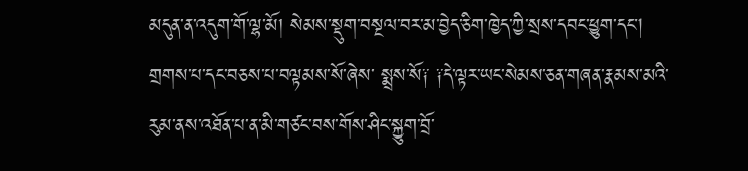མདུན་ན་འདུག་གོ་ལྷ་མོ། སེམས་སྡུག་བསྔལ་བར་མ་བྱེད་ཅིག་ཁྱེད་ཀྱི་སྲས་དབང་ཕྱུག་དང། གྲགས་པ་དང་བཅས་པ་བལྟམས་སོ་ཞེས་ སྨྲས་སོ༑ ༑དེ་ལྟར་ཡང་སེམས་ཅན་གཞན་རྣམས་མའི་རུམ་ནས་འཐོན་པ་ན་མི་གཙང་བས་གོས་ཤིང་སྐྱུག་བྲོ་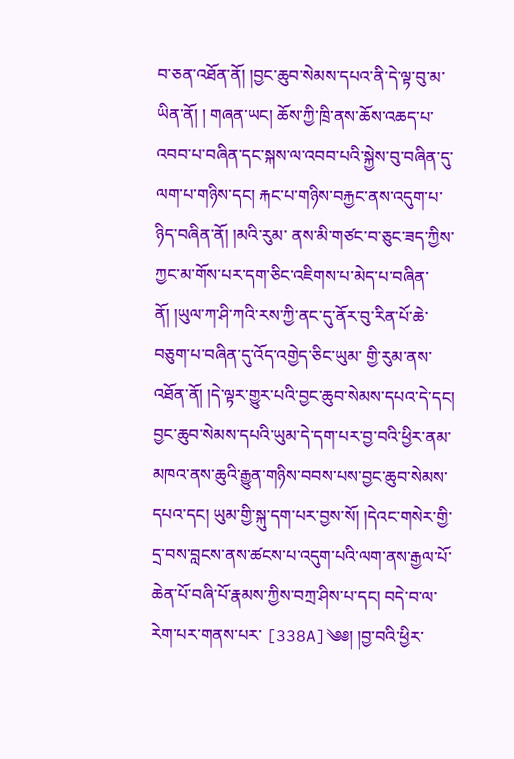བ་ཅན་འཐོན་ནོ། །བྱང་ཆུབ་སེམས་དཔའ་ནི་དེ་ལྟ་བུ་མ་ཡིན་ནོ། ། གཞན་ཡང། ཆོས་ཀྱི་ཁྲི་ནས་ཆོས་འཆད་པ་འབབ་པ་བཞིན་དང་སྐས་ལ་འབབ་པའི་སྐྱེས་བུ་བཞིན་དུ་ལག་པ་གཉིས་དང། རྐང་པ་གཉིས་བརྐྱང་ནས་འདུག་པ་ཉིད་བཞིན་ནོ། །མའི་རུམ་ ནས་མི་གཙང་བ་ཅུང་ཟད་ཀྱིས་ཀྱང་མ་གོས་པར་དག་ཅིང་འཇིགས་པ་མེད་པ་བཞིན་ནོ། །ཡུལ་ཀ་ཤི་ཀའི་རས་ཀྱི་ནང་དུ་ནོར་བུ་རིན་པོ་ཆེ་བཅུག་པ་བཞིན་དུ་འོད་འགྱེད་ཅིང་ཡུམ་ གྱི་རུམ་ནས་འཐོན་ནོ། །དེ་ལྟར་གྱུར་པའི་བྱང་ཆུབ་སེམས་དཔའ་དེ་དང། བྱང་ཆུབ་སེམས་དཔའི་ཡུམ་དེ་དག་པར་བྱ་བའི་ཕྱིར་ནམ་མཁའ་ནས་ཆུའི་རྒྱུན་གཉིས་བབས་པས་བྱང་ཆུབ་སེམས་ དཔའ་དང། ཡུམ་གྱི་སྐུ་དག་པར་བྱས་སོ། །དེའང་གསེར་གྱི་དྲ་བས་བླངས་ནས་ཚངས་པ་འདུག་པའི་ལག་ནས་རྒྱལ་པོ་ཆེན་པོ་བཞི་པོ་རྣམས་ཀྱིས་བཀྲ་ཤིས་པ་དང། བདེ་བ་ལ་རེག་པར་གནས་པར་ [338A]༄༅། །བྱ་བའི་ཕྱིར་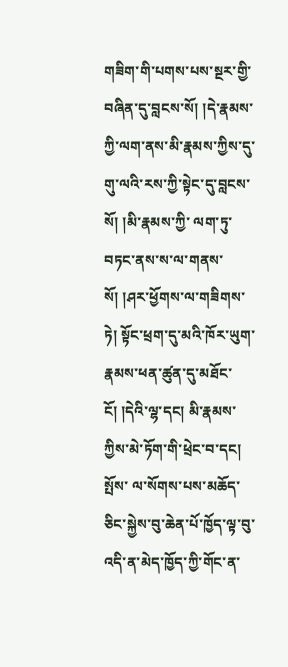གཟིག་གི་པགས་པས་སྔར་གྱི་བཞིན་དུ་བླངས་སོ། །དེ་རྣམས་ཀྱི་ལག་ནས་མི་རྣམས་ཀྱིས་དུ་གུ་ལའི་རས་ཀྱི་སྟེང་དུ་བླངས་སོ། །མི་རྣམས་ཀྱི་ ལག་ཏུ་བཏང་ནས་ས་ལ་གནས་སོ། །ཤར་ཕྱོགས་ལ་གཟིགས་ཏེ། སྟོང་ཕྲག་དུ་མའི་ཁོར་ཡུག་རྣམས་ཕན་ཚུན་དུ་མཐོང་ངོ། །དེའི་ལྷ་དང། མི་རྣམས་ཀྱིས་མེ་ཏོག་གི་ཕྲེང་བ་དང། སྤོས་ ལ་སོགས་པས་མཆོད་ཅིང་སྐྱེས་བུ་ཆེན་པོ་ཁྱོད་ལྟ་བུ་འདི་ན་མེད་ཁྱོད་ཀྱི་གོང་ན་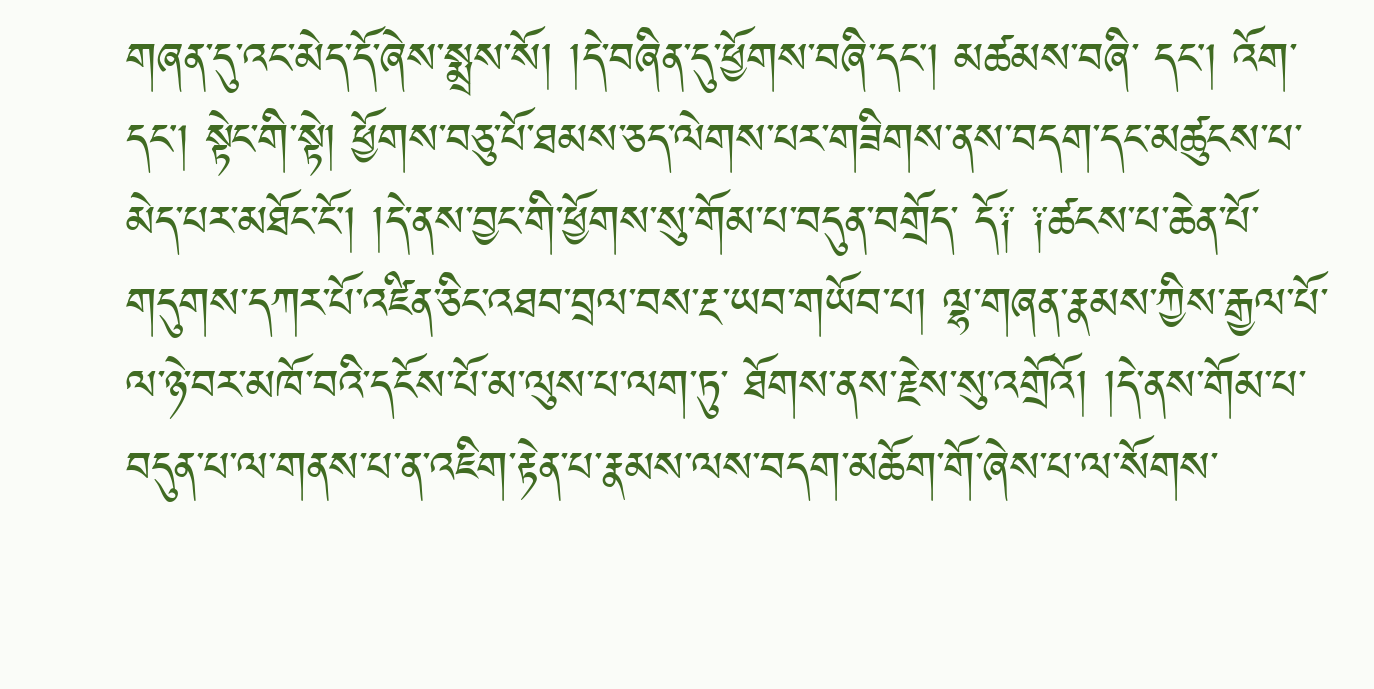གཞན་དུ་འང་མེད་དོ་ཞེས་སྨྲས་སོ། །དེ་བཞིན་དུ་ཕྱོགས་བཞི་དང། མཚམས་བཞི་ དང། འོག་དང། སྟེང་གི་སྟེ། ཕྱོགས་བཅུ་པོ་ཐམས་ཅད་ལེགས་པར་གཟིགས་ནས་བདག་དང་མཚུངས་པ་མེད་པར་མཐོང་ངོ། །དེ་ནས་བྱང་གི་ཕྱོགས་སུ་གོམ་པ་བདུན་བགྲོད་ དོ༑ ༑ཚངས་པ་ཆེན་པོ་གདུགས་དཀར་པོ་འཛིན་ཅིང་འཐབ་བྲལ་བས་རྔ་ཡབ་གཡོབ་པ། ལྷ་གཞན་རྣམས་ཀྱིས་རྒྱལ་པོ་ལ་ཉེ་བར་མཁོ་བའི་དངོས་པོ་མ་ལུས་པ་ལག་ཏུ་ ཐོགས་ནས་རྗེས་སུ་འགྲོའོ། །དེ་ནས་གོམ་པ་བདུན་པ་ལ་གནས་པ་ན་འཇིག་རྟེན་པ་རྣམས་ལས་བདག་མཆོག་གོ་ཞེས་པ་ལ་སོགས་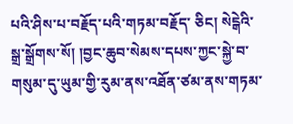པའི་ཤིས་པ་བརྗོད་པའི་གཏམ་བརྗོད་ ཅིང། སེངྒེའི་སྒྲ་སྒྲོགས་སོ། །བྱང་ཆུབ་སེམས་དཔས་ཀྱང་སྐྱེ་བ་གསུམ་དུ་ཡུམ་གྱི་རུམ་ནས་འཐོན་ཙམ་ནས་གཏམ་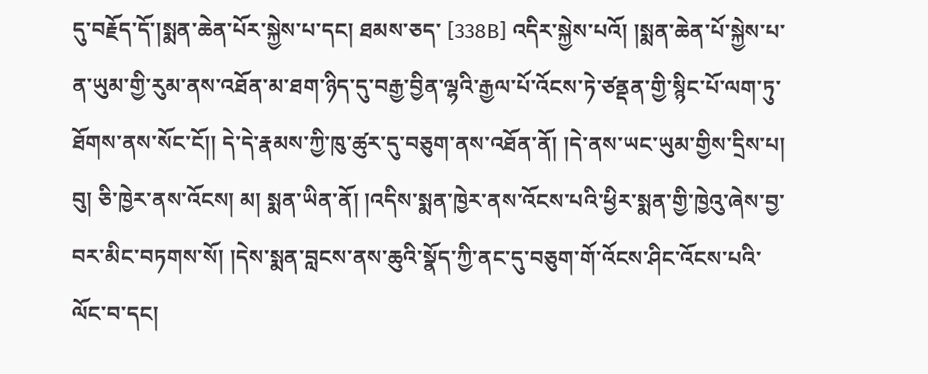དུ་བརྗོད་དོ་།སྨན་ཆེན་པོར་སྐྱེས་པ་དང། ཐམས་ཅད་ [338B] འདིར་སྐྱེས་པའོ། །སྨན་ཆེན་པོ་སྐྱེས་པ་ན་ཡུམ་གྱི་རུམ་ནས་འཐོན་མ་ཐག་ཉིད་དུ་བརྒྱ་བྱིན་ལྷའི་རྒྱལ་པོ་འོངས་ཏེ་ཙནྡན་གྱི་སྙིང་པོ་ལག་ཏུ་ཐོགས་ནས་སོང་ངོ།། དེ་དེ་རྣམས་ཀྱི་ཁུ་ཚུར་དུ་བཅུག་ནས་འཐོན་ནོ། །དེ་ནས་ཡང་ཡུམ་གྱིས་དྲིས་པ། བུ། ཅི་ཁྱེར་ནས་འོངས། མ། སྨན་ཡིན་ནོ། །འདིས་སྨན་ཁྱེར་ནས་འོངས་པའི་ཕྱིར་སྨན་གྱི་ཁྱེའུ་ཞེས་བྱ་ བར་མིང་བཏགས་སོ། །དེས་སྨན་བླངས་ནས་ཆུའི་སྣོད་ཀྱི་ནང་དུ་བཅུག་གོ་འོངས་ཤིང་འོངས་པའི་ལོང་བ་དང།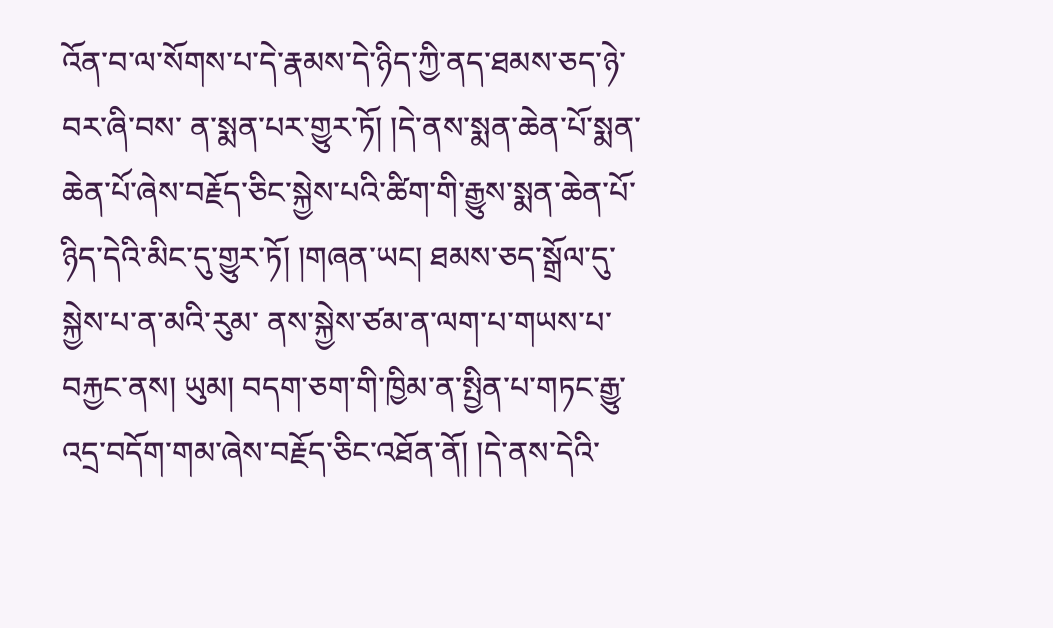འོན་བ་ལ་སོགས་པ་དེ་རྣམས་དེ་ཉིད་ཀྱི་ནད་ཐམས་ཅད་ཉེ་བར་ཞི་བས་ ན་སྨན་པར་གྱུར་ཏོ། །དེ་ནས་སྨན་ཆེན་པོ་སྨན་ཆེན་པོ་ཞེས་བརྗོད་ཅིང་སྐྱེས་པའི་ཚིག་གི་རྒྱུས་སྨན་ཆེན་པོ་ཉིད་དེའི་མིང་དུ་གྱུར་ཏོ། །གཞན་ཡང། ཐམས་ཅད་སྒྲོལ་དུ་སྐྱེས་པ་ན་མའི་རུམ་ ནས་སྐྱེས་ཙམ་ན་ལག་པ་གཡས་པ་བརྐྱང་ནས། ཡུམ། བདག་ཅག་གི་ཁྱིམ་ན་སྤྱིན་པ་གཏང་རྒྱུ་འདྲ་བདོག་གམ་ཞེས་བརྗོད་ཅིང་འཐོན་ནོ། །དེ་ནས་དེའི་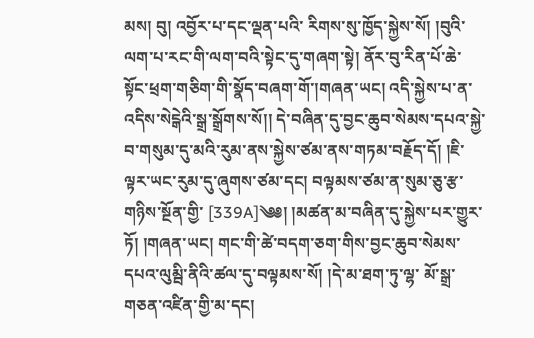མས། བུ། འབྱོར་པ་དང་ལྡན་པའི་ རིགས་སུ་ཁྱོད་སྐྱེས་སོ། །བུའི་ལག་པ་རང་གི་ལག་བའི་སྟེང་དུ་གཞག་སྟེ། ནོར་བུ་རིན་པོ་ཆེ་སྟོང་ཕྲག་གཅིག་གི་སྣོད་བཞག་གོ་།གཞན་ཡང། འདི་སྐྱེས་པ་ན་འདིས་སེངྒེའི་སྒྲ་སྒྲོགས་སོ།། དེ་བཞིན་དུ་བྱང་ཆུབ་སེམས་དཔའ་སྐྱེ་བ་གསུམ་དུ་མའི་རུམ་ནས་སྐྱེས་ཙམ་ནས་གཏམ་བརྗོད་དོ། །ཇི་ལྟར་ཡང་རུམ་དུ་ཞུགས་ཙམ་དང། བལྟམས་ཙམ་ན་སུམ་ཅུ་རྩ་གཉིས་སྔོན་གྱི་ [339A]༄༅། །མཚན་མ་བཞིན་དུ་སྐྱེས་པར་གྱུར་ཏོ། །གཞན་ཡང། གང་གི་ཚེ་བདག་ཅག་གིས་བྱང་ཆུབ་སེམས་དཔའ་ལུམྦི་ནིའི་ཚལ་དུ་བལྟམས་སོ། །དེ་མ་ཐག་ཏུ་ལྷ་ མོ་སྒྲ་གཅན་འཛིན་གྱི་མ་དང།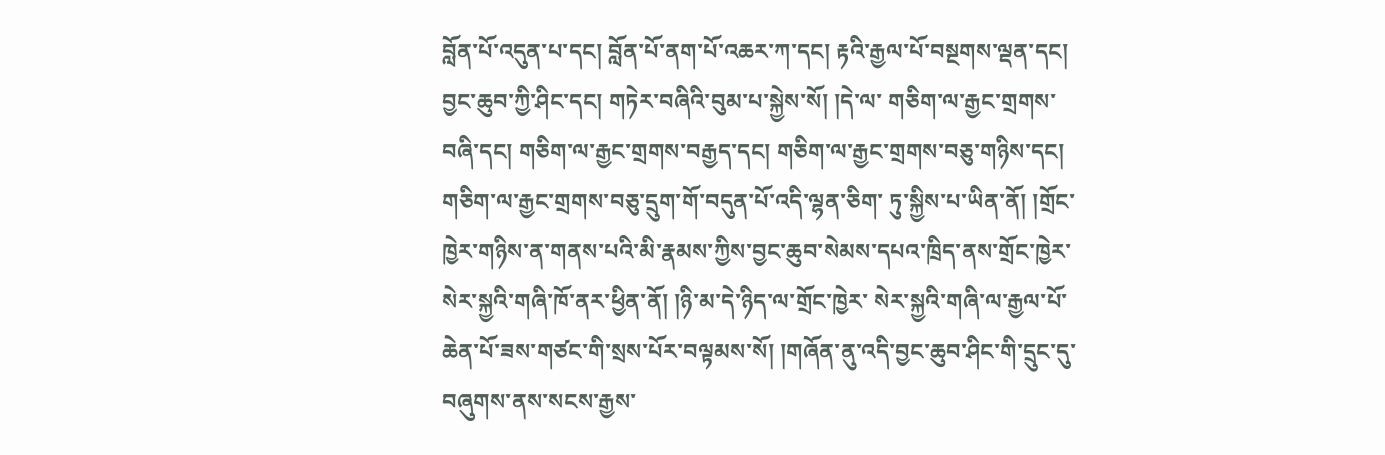བློན་པོ་འདུན་པ་དང། བློན་པོ་ནག་པོ་འཆར་ཀ་དང། རྟའི་རྒྱལ་པོ་བསྔགས་ལྡན་དང། བྱང་ཆུབ་ཀྱི་ཤིང་དང། གཏེར་བཞིའི་བུམ་པ་སྐྱེས་སོ། །དེ་ལ་ གཅིག་ལ་རྒྱང་གྲགས་བཞི་དང། གཅིག་ལ་རྒྱང་གྲགས་བརྒྱད་དང། གཅིག་ལ་རྒྱང་གྲགས་བཅུ་གཉིས་དང། གཅིག་ལ་རྒྱང་གྲགས་བཅུ་དྲུག་གོ་བདུན་པོ་འདི་ལྷན་ཅིག་ ཏུ་སྐྱིས་པ་ཡིན་ནོ། །གྲོང་ཁྱེར་གཉིས་ན་གནས་པའི་མི་རྣམས་ཀྱིས་བྱང་ཆུབ་སེམས་དཔའ་ཁྲིད་ནས་གྲོང་ཁྱེར་སེར་སྐྱའི་གཞི་ཁོ་ནར་ཕྱིན་ནོ། །ཉི་མ་དེ་ཉིད་ལ་གྲོང་ཁྱེར་ སེར་སྐྱའི་གཞི་ལ་རྒྱལ་པོ་ཆེན་པོ་ཟས་གཙང་གི་སྲས་པོར་བལྟམས་སོ། །གཞོན་ནུ་འདི་བྱང་ཆུབ་ཤིང་གི་དྲུང་དུ་བཞུགས་ནས་སངས་རྒྱས་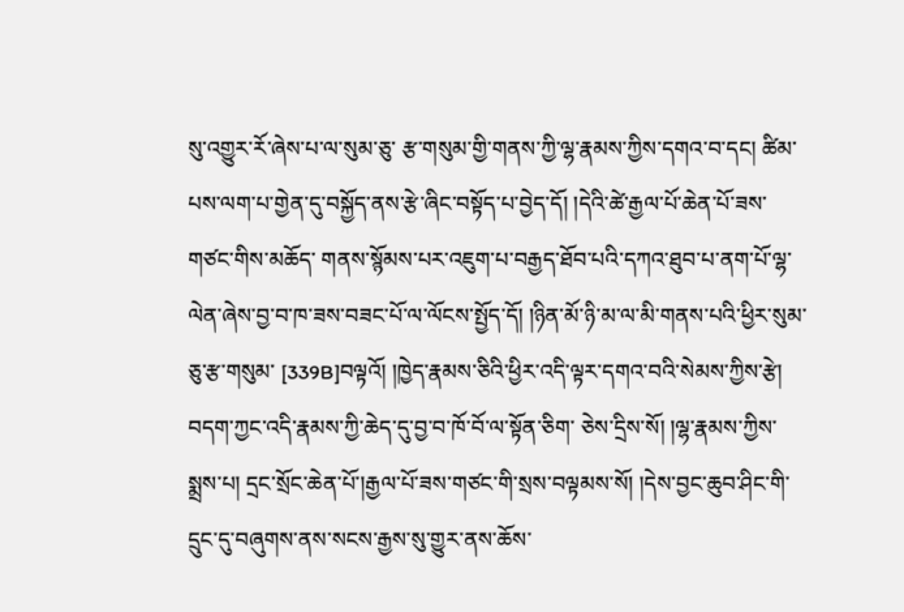སུ་འགྱུར་རོ་ཞེས་པ་ལ་སུམ་ཅུ་ རྩ་གསུམ་གྱི་གནས་ཀྱི་ལྷ་རྣམས་ཀྱིས་དགའ་བ་དང། ཚིམ་པས་ལག་པ་གྱེན་དུ་བསྐྱོད་ནས་རྩེ་ཞིང་བསྟོད་པ་བྱེད་དོ། །དེའི་ཚེ་རྒྱལ་པོ་ཆེན་པོ་ཟས་གཙང་གིས་མཆོད་ གནས་སྙོམས་པར་འཇུག་པ་བརྒྱད་ཐོབ་པའི་དཀའ་ཐུབ་པ་ནག་པོ་ལྷ་ལེན་ཞེས་བྱ་བ་ཁ་ཟས་བཟང་པོ་ལ་ལོངས་སྤྱོད་དོ། །ཉིན་མོ་ཉི་མ་ལ་མི་གནས་པའི་ཕྱིར་སུམ་ཅུ་རྩ་གསུམ་ [339B]བལྟའོ། །ཁྱེད་རྣམས་ཅིའི་ཕྱིར་འདི་ལྟར་དགའ་བའི་སེམས་ཀྱིས་རྩེ། བདག་ཀྱང་འདི་རྣམས་ཀྱི་ཆེད་དུ་བྱ་བ་ཁོ་བོ་ལ་སྟོན་ཅིག་ ཅེས་དྲིས་སོ། །ལྷ་རྣམས་ཀྱིས་སྨྲས་པ། དྲང་སྲོང་ཆེན་པོ་།རྒྱལ་པོ་ཟས་གཙང་གི་སྲས་བལྟམས་སོ། །དེས་བྱང་ཆུབ་ཤིང་གི་དྲུང་དུ་བཞུགས་ནས་སངས་རྒྱས་སུ་གྱུར་ནས་ཆོས་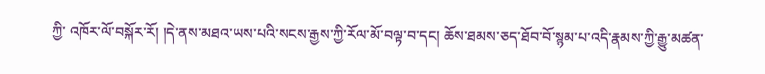ཀྱི་ འཁོར་ལོ་བསྐོར་རོ། །དེ་ནས་མཐའ་ཡས་པའི་སངས་རྒྱས་ཀྱི་རོལ་མོ་བལྟ་བ་དང། ཆོས་ཐམས་ཅད་ཐོབ་བོ་སྙམ་པ་འདི་རྣམས་ཀྱི་རྒྱུ་མཚན་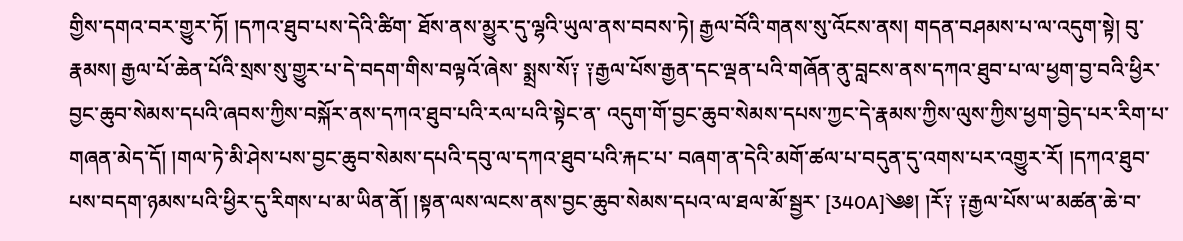གྱིས་དགའ་བར་གྱུར་ཏོ། །དཀའ་ཐུབ་པས་དེའི་ཚིག་ ཐོས་ནས་མྱུར་དུ་ལྷའི་ཡུལ་ནས་བབས་ཏེ། རྒྱལ་བོའི་གནས་སུ་འོངས་ནས། གདན་བཤམས་པ་ལ་འདུག་སྟེ། བུ་རྣམས། རྒྱལ་པོ་ཆེན་པོའི་སྲས་སུ་གྱུར་པ་དེ་བདག་གིས་བལྟའོ་ཞེས་ སྨྲས་སོ༑ ༑རྒྱལ་པོས་རྒྱན་དང་ལྡན་པའི་གཞོན་ནུ་བླངས་ནས་དཀའ་ཐུབ་པ་ལ་ཕྱག་བྱ་བའི་ཕྱིར་བྱང་ཆུབ་སེམས་དཔའི་ཞབས་ཀྱིས་བསྐོར་ནས་དཀའ་ཐུབ་པའི་རལ་པའི་སྟེང་ན་ འདུག་གོ་བྱང་ཆུབ་སེམས་དཔས་ཀྱང་དེ་རྣམས་ཀྱིས་ལུས་ཀྱིས་ཕྱག་བྱེད་པར་རིག་པ་གཞན་མེད་དོ། །གལ་ཏེ་མི་ཤེས་པས་བྱང་ཆུབ་སེམས་དཔའི་དབུ་ལ་དཀའ་ཐུབ་པའི་རྐང་པ་ བཞག་ན་དེའི་མགོ་ཚལ་པ་བདུན་དུ་འགས་པར་འགྱུར་རོ། །དཀའ་ཐུབ་པས་བདག་ཉམས་པའི་ཕྱིར་དུ་རིགས་པ་མ་ཡིན་ནོ། །སྟན་ལས་ལངས་ནས་བྱང་ཆུབ་སེམས་དཔའ་ལ་ཐལ་མོ་སྦྱར་ [340A]༄༅། །རོ༑ ༑རྒྱལ་པོས་ཡ་མཚན་ཆེ་བ་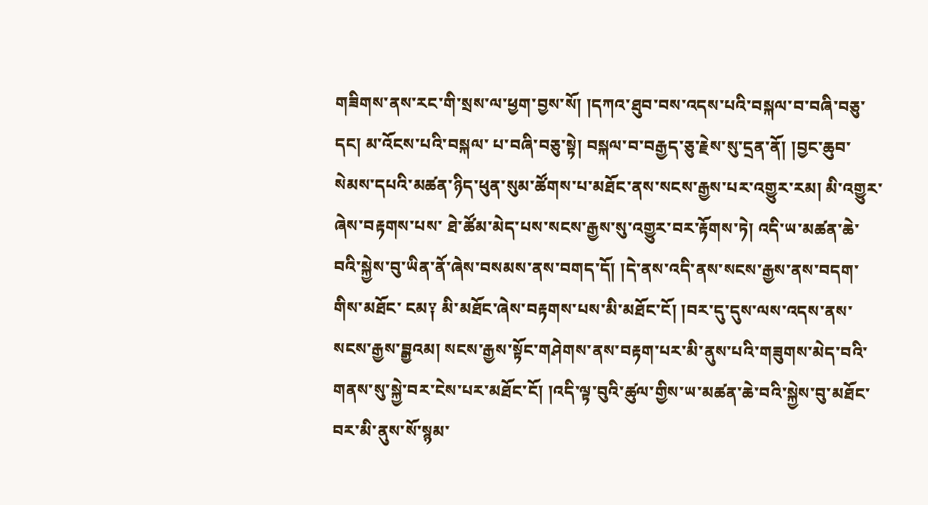གཟིགས་ནས་རང་གི་སྲས་ལ་ཕྱག་བྱས་སོ། །དཀའ་ཐུབ་བས་འདས་པའི་བསྐལ་བ་བཞི་བཅུ་དང། མ་འོངས་པའི་བསྐལ་ པ་བཞི་བཅུ་སྟེ། བསྐལ་བ་བརྒྱད་ཅུ་རྗེས་སུ་དྲན་ནོ། །བྱང་ཆུབ་སེམས་དཔའི་མཚན་ཉིད་ཕུན་སུམ་ཚོགས་པ་མཐོང་ནས་སངས་རྒྱས་པར་འགྱུར་རམ། མི་འགྱུར་ཞེས་བརྟགས་པས་ ཐེ་ཚོམ་མེད་པས་སངས་རྒྱས་སུ་འགྱུར་བར་རྟོགས་ཏེ། འདི་ཡ་མཚན་ཆེ་བའི་སྐྱེས་བུ་ཡིན་ནོ་ཞེས་བསམས་ནས་བགད་དོ། །དེ་ནས་འདི་ནས་སངས་རྒྱས་ནས་བདག་གིས་མཐོང་ ངམ༑ མི་མཐོང་ཞེས་བརྟགས་པས་མི་མཐོང་ངོ། །བར་དུ་དུས་ལས་འདས་ནས་སངས་རྒྱས་བྲྒྱའམ། སངས་རྒྱས་སྟོང་གཤེགས་ནས་བརྟག་པར་མི་ནུས་པའི་གཟུགས་མེད་བའི་ གནས་སུ་སྐྱེ་བར་ངེས་པར་མཐོང་ངོ། །འདི་ལྟ་བུའི་ཚུལ་གྱིས་ཡ་མཚན་ཆེ་བའི་སྐྱེས་བུ་མཐོང་བར་མི་ནུས་སོ་སྙམ་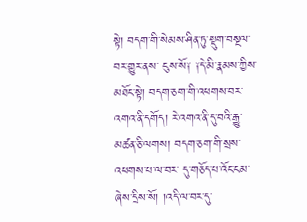སྟེ། བདག་གི་སེམས་ཤིན་ཏུ་སྡུག་བསྔལ་བར་གྱུར་ནས་ ངུས་སོ༑ ༑དེ་མི་རྣམས་ཀྱིས་མཐོང་སྟེ། བདག་ཅག་གི་འཕགས་བར་འགའ་ནི་དགོད། རེ་འགའ་ནི་དུ་བའི་རྒྱུ་མཚན་ཅི་ལགས། བདག་ཅག་གི་སྲས་འཕགས་པ་ལ་བར་ དུ་གཅོད་པ་འོང་ངམ་ཞེས་དྲིས་སོ། །འདི་ལ་བར་དུ་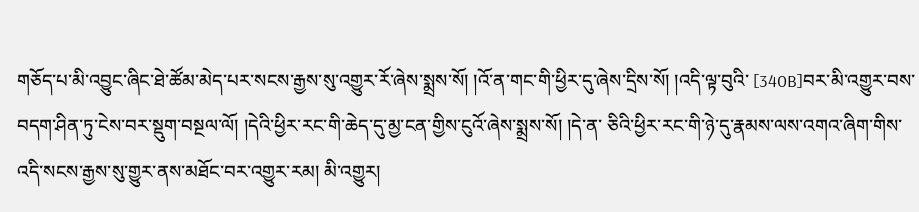གཅོད་པ་མི་འབྱུང་ཞིང་ཐེ་ཚོམ་མེད་པར་སངས་རྒྱས་སུ་འགྱུར་རོ་ཞེས་སྨྲས་སོ། །འོ་ན་གང་གི་ཕྱིར་དུ་ཞེས་དྲིས་སོ། །འདི་ལྟ་བུའི་ [340B]བར་མི་འགྱུར་བས་བདག་ཤིན་ཏུ་ངེས་བར་སྡུག་བསྔལ་ལོ། །དེའི་ཕྱིར་རང་གི་ཆེད་དུ་མྱ་ངན་གྱིས་ངུའོ་ཞེས་སྨྲས་སོ། །དེ་ན་ ཅིའི་ཕྱིར་རང་གི་ཉེ་དུ་རྣམས་ལས་འགའ་ཞིག་གིས་འདི་སངས་རྒྱས་སུ་གྱུར་ནས་མཐོང་བར་འགྱུར་རམ། མི་འགྱུར།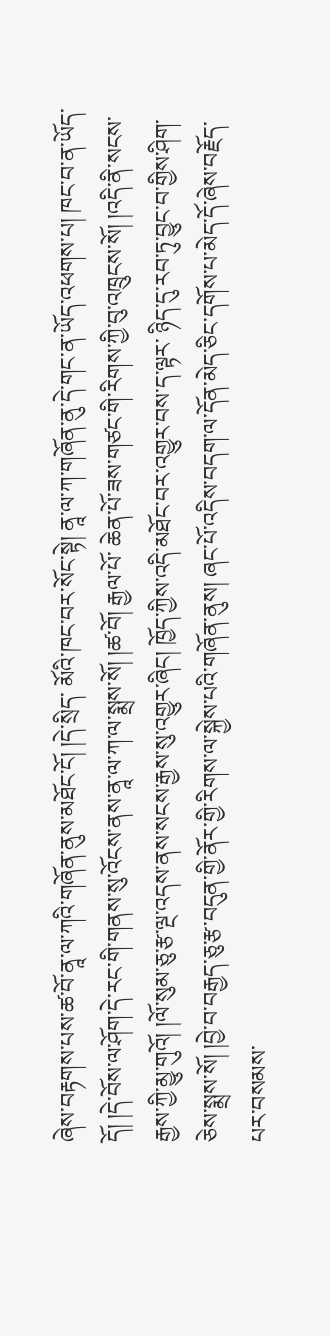ཞེས་བརྟགས་པས་ཚ་བོ་ནཱ་ལ་ཀའི་གཞོན་ནུས་མཐོང་ངོ། །དེ་སྲིད་ མོའི་ཁང་བར་སོང་སྟེ། ནཱ་ལ་ཀ་གཞོན་ནུ་དེ་གང་ན་ཡོད་འཕགས་པ། ཁང་བ་ན་ཡོད་དོ། །དེ་བོས་ལ་ཤོག་དེ་རང་གི་གནས་སུ་འོངས་ནས་ནཱ་ལ་ཀ་ལ་སྨྲས་སོ། །ཚ་བོ། རྒྱལ་པོ་ ཆེན་པོ་ཟས་གཙང་གི་རིགས་ཀྱི་བུ་འཁྲུངས་སོ། །འདི་ནི་སངས་རྒྱས་ཀྱི་མྱུ་གུའོ། །ལོ་སུམ་ཅུ་རྩ་ལྔ་འདས་ནས་སངས་རྒྱས་སུ་འགྱུར་ཞིང། ཁྱོད་ཀྱིས་འདི་མཐོང་བར་འགྱུར་བས་ད་ལྟར་ ཉིད་དུ་རབ་ཏུ་བྱུང་བ་གྱིས་ཤིག་ཅེས་སྨྲས་སོ། །བྱེ་བ་བརྒྱད་ཅུ་རྩ་བདུན་གྱི་ནོར་གྱི་རིགས་ལ་སྐྱེས་པའི་གཞོན་ནུས། ཞང་པོ་འདིས་བདག་ལ་དོན་མེད་ཅིང་དགོས་པ་མེད་དོ་ཞེས་བརྗོད་ པར་བསམས་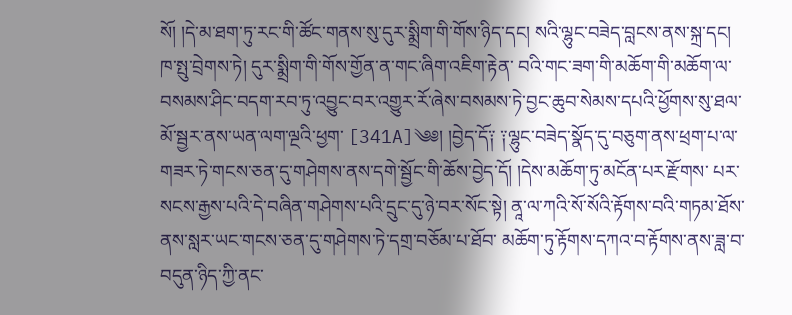སོ། །དེ་མ་ཐག་ཏུ་རང་གི་ཚོང་གནས་སུ་དུར་སྨྲིག་གི་གོས་ཉིད་དང། སའི་ལྷུང་བཟེད་བླངས་ནས་སྐྲ་དང། ཁ་སྤུ་བྲེགས་ཏེ། དུར་སྨྲིག་གི་གོས་གྱོན་ན་གང་ཞིག་འཇིག་རྟེན་ བའི་གང་ཟག་གི་མཆོག་གི་མཆོག་ལ་བསམས་ཤིང་བདག་རབ་ཏུ་འབྱུང་བར་འགྱུར་རོ་ཞེས་བསམས་ཏེ་བྱང་ཆུབ་སེམས་དཔའི་ཕྱོགས་སུ་ཐལ་མོ་སྦྱར་ནས་ཡན་ལག་ལྔའི་ཕྱག་ [341A]༄༅། །བྱེད་དོ༑ ༑ལྷུང་བཟེད་སྣོད་དུ་བཅུག་ནས་ཕྲག་པ་ལ་གཟར་ཏེ་གངས་ཅན་དུ་གཤེགས་ནས་དགེ་སྦྱོང་གི་ཆོས་བྱེད་དོ། །དེས་མཆོག་ཏུ་མངོན་པར་རྫོགས་ པར་སངས་རྒྱས་པའི་དེ་བཞིན་གཤེགས་པའི་དྲུང་དུ་ཉེ་བར་སོང་སྟེ། ནཱ་ལ་ཀའི་སོ་སོའི་རྟོགས་བའི་གཏམ་ཐོས་ནས་སླར་ཡང་གངས་ཅན་དུ་གཤེགས་ཏེ་དགྲ་བཅོམ་པ་ཐོབ་ མཆོག་ཏུ་རྟོགས་དཀའ་བ་རྟོགས་ནས་ཟླ་བ་བདུན་ཉིད་ཀྱི་ནང་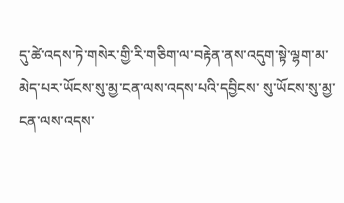དུ་ཚེ་འདས་ཏེ་གསེར་གྱི་རི་གཅིག་ལ་བརྟེན་ནས་འདུག་སྟེ་ལྷག་མ་མེད་པར་ཡོངས་སུ་མྱ་ངན་ལས་འདས་པའི་དབྱིངས་ སུ་ཡོངས་སུ་མྱ་ངན་ལས་འདས་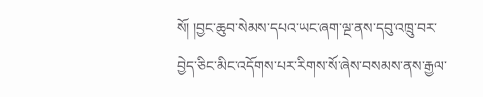སོ། །བྱང་ཆུབ་སེམས་དཔའ་ཡང་ཞག་ལྔ་ནས་དབུ་འཁྲུ་བར་བྱེད་ཅིང་མིང་འདོགས་པར་རིགས་སོ་ཞེས་བསམས་ནས་རྒྱལ་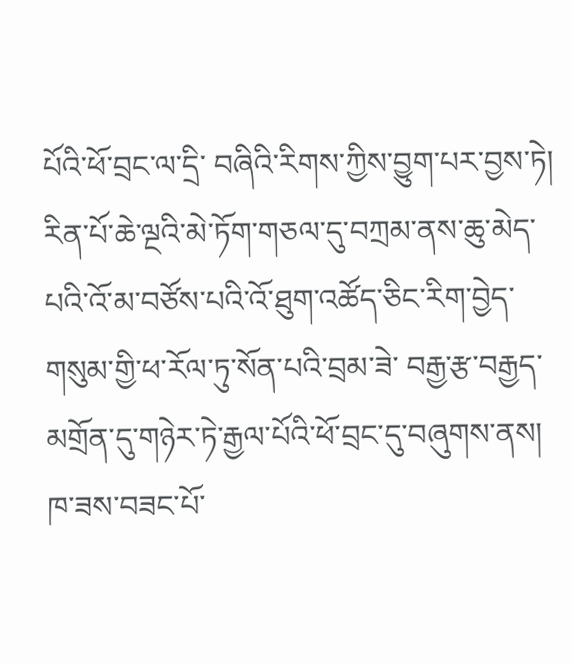པོའི་ཕོ་བྲང་ལ་དྲི་ བཞིའི་རིགས་ཀྱིས་བྱུག་པར་བྱས་ཏེ། རིན་པོ་ཆེ་ལྔའི་མེ་ཏོག་གཅལ་དུ་བཀྲམ་ནས་ཆུ་མེད་པའི་འོ་མ་བཙོས་པའི་འོ་ཐུག་འཚོད་ཅིང་རིག་བྱེད་གསུམ་གྱི་ཕ་རོལ་ཏུ་སོན་པའི་བྲམ་ཟེ་ བརྒྱ་རྩ་བརྒྱད་མགྲོན་དུ་གཉེར་ཏེ་རྒྱལ་པོའི་ཕོ་བྲང་དུ་བཞུགས་ནས། ཁ་ཟས་བཟང་པོ་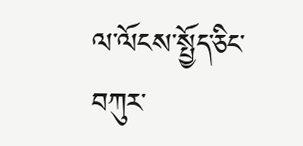ལ་ལོངས་སྤྱོད་ཅིང་བཀུར་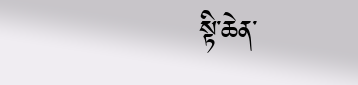སྟི་ཆེན་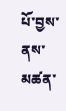པོ་བྱས་ནས་མཚན་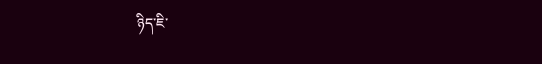ཉིད་ཇི་